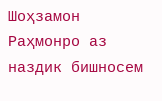Шоҳзамон Раҳмонро аз наздик бишносем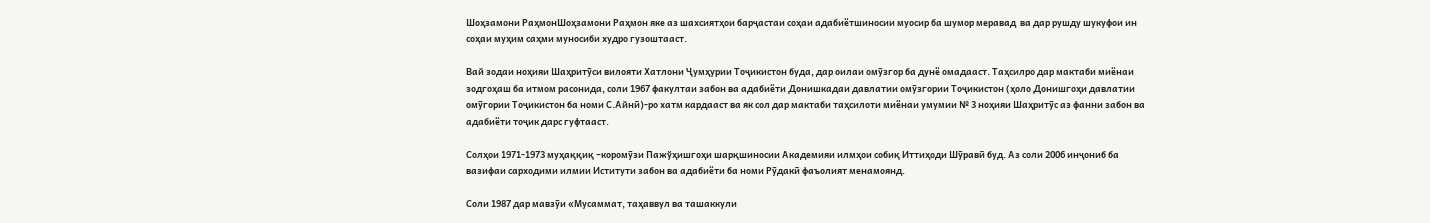Шоҳзамони РаҳмонШоҳзамони Раҳмон яке аз шахсиятҳои барҷастаи соҳаи адабиётшиносии муосир ба шумор меравад  ва дар рушду шукуфои ин соҳаи муҳим саҳми муносиби худро гузоштааст.

Вай зодаи ноҳияи Шаҳритӯси вилояти Хатлони Ҷумҳурии Тоҷикистон буда, дар оилаи омӯзгор ба дунё омадааст. Таҳсилро дар мактаби миёнаи зодгоҳаш ба итмом расонида, соли 1967 факултаи забон ва адабиёти Донишкадаи давлатии омӯзгории Тоҷикистон (ҳоло Донишгоҳи давлатии омӯгории Тоҷикистон ба номи С.Айнӣ)-ро хатм кардааст ва як сол дар мактаби таҳсилоти миёнаи умумии № 3 ноҳияи Шаҳритӯс аз фанни забон ва адабиёти тоҷик дарс гуфтааст.

Солҳои 1971-1973 муҳаққиқ –коромӯзи Пажўҳишгоҳи шарқшиносии Академияи илмҳои собиқ Иттиҳоди Шӯравӣ буд. Аз соли 2006 инҷониб ба вазифаи сарходими илмии Иститути забон ва адабиёти ба номи Рӯдакӣ фаъолият менамоянд.

Соли 1987 дар мавзӯи «Мусаммат, таҳаввул ва ташаккули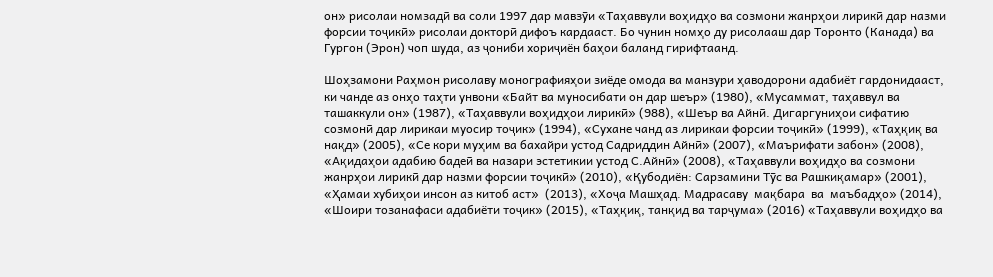он» рисолаи номзадӣ ва соли 1997 дар мавзӯи «Таҳаввули воҳидҳо ва созмони жанрҳои лирикӣ дар назми форсии тоҷикӣ» рисолаи докторӣ дифоъ кардааст. Бо чунин номҳо ду рисолааш дар Торонто (Канада) ва Гургон (Эрон) чоп шуда, аз ҷониби хориҷиён баҳои баланд гирифтаанд.

Шоҳзамони Раҳмон рисолаву монографияҳои зиёде омода ва манзури ҳаводорони адабиёт гардонидааст, ки чанде аз онҳо таҳти унвони «Байт ва муносибати он дар шеър» (1980), «Мусаммат, таҳаввул ва ташаккули он» (1987), «Таҳаввули воҳидҳои лирикӣ» (988), «Шеър ва Айнӣ. Дигаргуниҳои сифатию созмонӣ дар лирикаи муосир тоҷик» (1994), «Сухане чанд аз лирикаи форсии тоҷикӣ» (1999), «Таҳқиқ ва нақд» (2005), «Се кори муҳим ва бахайри устод Садриддин Айнӣ» (2007), «Маърифати забон» (2008), «Ақидаҳои адабию бадеӣ ва назари эстетикии устод С.Айнӣ» (2008), «Таҳаввули воҳидҳо ва созмони жанрҳои лирикӣ дар назми форсии тоҷикӣ» (2010), «Қубодиён: Сарзамини Тӯс ва Рашкиқамар» (2001), «Ҳамаи хубиҳои инсон аз китоб аст»  (2013), «Хоҷа Машҳад. Мадрасаву  мақбара  ва  маъбадҳо» (2014), «Шоири тозанафаси адабиёти тоҷик» (2015), «Таҳқиқ, танқид ва тарҷума» (2016) «Таҳаввули воҳидҳо ва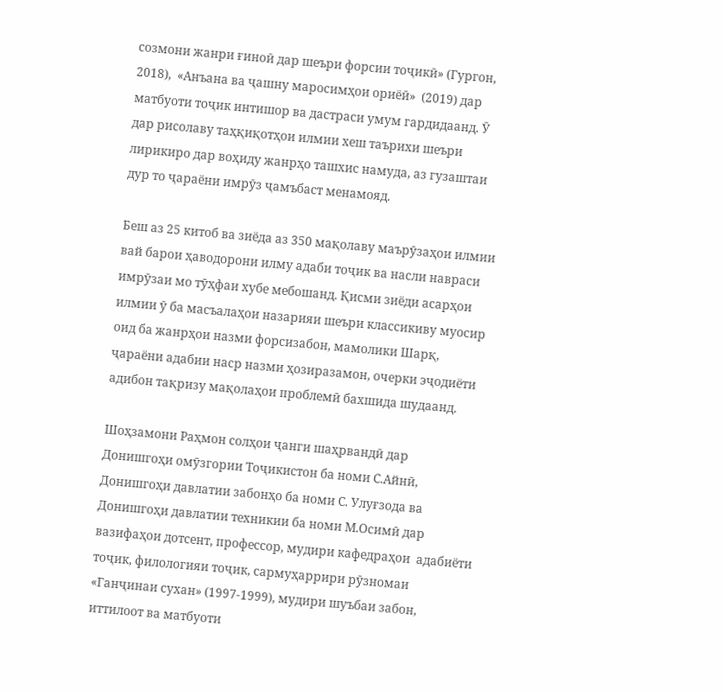созмони жанри ғиноӣ дар шеъри форсии тоҷикӣ» (Гургон, 2018),  «Анъана ва ҷашну маросимҳои ориёӣ»  (2019) дар матбуоти тоҷик интишор ва дастраси умум гардидаанд. Ӯ дар рисолаву таҳқиқотҳои илмии хеш таърихи шеъри лирикиро дар воҳиду жанрҳо ташхис намуда, аз гузаштаи дур то ҷараёни имрӯз ҷамъбаст менамояд.

Беш аз 25 китоб ва зиёда аз 350 мақолаву маърӯзаҳои илмии вай барои ҳаводорони илму адаби тоҷик ва насли навраси имрӯзаи мо тӯҳфаи хубе мебошанд. Қисми зиёди асарҳои илмии ӯ ба масъалаҳои назарияи шеъри классикиву муосир оид ба жанрҳои назми форсизабон, мамолики Шарқ, ҷараёни адабии наср назми ҳозиразамон, очерки эҷодиёти адибон тақризу мақолаҳои проблемӣ бахшида шудаанд.

Шоҳзамони Раҳмон солҳои ҷанги шаҳрвандӣ дар Донишгоҳи омӯзгории Тоҷикистон ба номи С.Айнӣ, Донишгоҳи давлатии забонҳо ба номи С. Улуғзода ва Донишгоҳи давлатии техникии ба номи М.Осимӣ дар вазифаҳои дотсент, профессор, мудири кафедраҳои  адабиёти тоҷик, филологияи тоҷик, сармуҳаррири рӯзномаи «Ганҷинаи сухан» (1997-1999), мудири шуъбаи забон, иттилоот ва матбуоти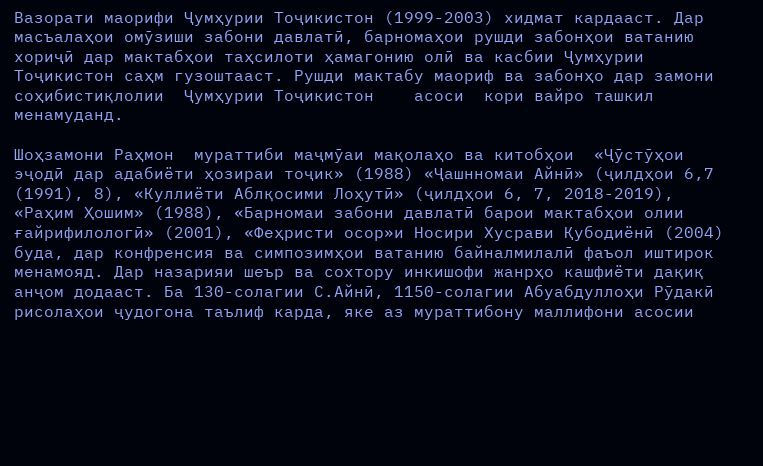Вазорати маорифи Ҷумҳурии Тоҷикистон (1999-2003) хидмат кардааст. Дар масъалаҳои омӯзиши забони давлатӣ, барномаҳои рушди забонҳои ватанию хориҷӣ дар мактабҳои таҳсилоти ҳамагонию олӣ ва касбии Ҷумҳурии Тоҷикистон саҳм гузоштааст. Рушди мактабу маориф ва забонҳо дар замони соҳибистиқлолии  Ҷумҳурии Тоҷикистон    асоси  кори вайро ташкил менамуданд.

Шоҳзамони Раҳмон  мураттиби маҷмӯаи мақолаҳо ва китобҳои  «Ҷӯстӯҳои эҷодӣ дар адабиёти ҳозираи тоҷик» (1988) «Ҷашнномаи Айнӣ» (ҷилдҳои 6,7 (1991), 8), «Куллиёти Аблқосими Лоҳутӣ» (ҷилдҳои 6, 7, 2018-2019), «Раҳим Ҳошим» (1988), «Барномаи забони давлатӣ барои мактабҳои олии ғайрифилологӣ» (2001), «Феҳристи осор»и Носири Хусрави Қубодиёнӣ (2004) буда, дар конфренсия ва симпозимҳои ватанию байналмилалӣ фаъол иштирок менамояд. Дар назарияи шеър ва сохтору инкишофи жанрҳо кашфиёти дақиқ анҷом додааст. Ба 130-солагии С.Айнӣ, 1150-солагии Абуабдуллоҳи Рӯдакӣ рисолаҳои ҷудогона таълиф карда, яке аз мураттибону маллифони асосии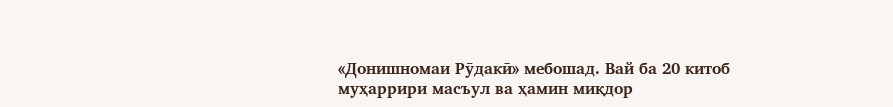«Донишномаи Рӯдакӣ» мебошад. Вай ба 20 китоб муҳаррири масъул ва ҳамин миқдор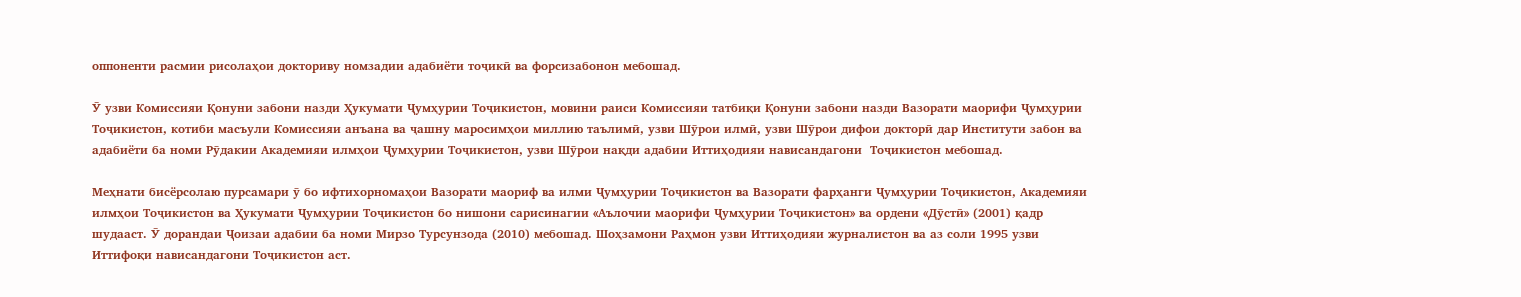оппоненти расмии рисолаҳои докториву номзадии адабиёти тоҷикӣ ва форсизабонон мебошад.

Ӯ узви Комиссияи Қонуни забони назди Ҳукумати Ҷумҳурии Тоҷикистон, мовини раиси Комиссияи татбиқи Қонуни забони назди Вазорати маорифи Ҷумҳурии Тоҷикистон, котиби масъули Комиссияи анъана ва ҷашну маросимҳои миллию таълимӣ, узви Шӯрои илмӣ, узви Шӯрои дифои докторӣ дар Институти забон ва адабиёти ба номи Рӯдакии Академияи илмҳои Ҷумҳурии Тоҷикистон, узви Шӯрои нақди адабии Иттиҳодияи нависандагони  Тоҷикистон мебошад.

Меҳнати бисёрсолаю пурсамари ӯ бо ифтихорномаҳои Вазорати маориф ва илми Ҷумҳурии Тоҷикистон ва Вазорати фарҳанги Ҷумҳурии Тоҷикистон, Академияи илмҳои Тоҷикистон ва Ҳукумати Ҷумҳурии Тоҷикистон бо нишони сарисинагии «Аълочии маорифи Ҷумҳурии Тоҷикистон» ва ордени «Дӯстӣ» (2001) қадр шудааст. Ӯ дорандаи Ҷоизаи адабии ба номи Мирзо Турсунзода (2010) мебошад. Шоҳзамони Раҳмон узви Иттиҳодияи журналистон ва аз соли 1995 узви Иттифоқи нависандагони Тоҷикистон аст.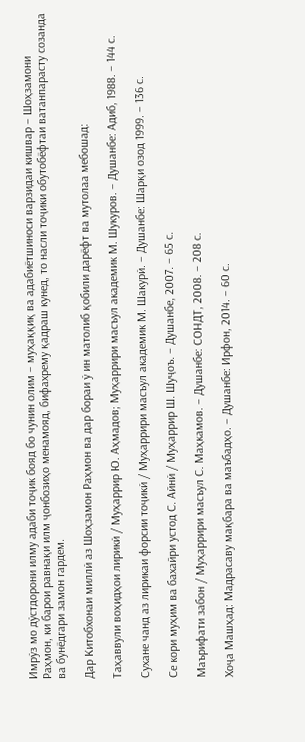Имрӯз мо дӯстдорони илму адаби тоҷик бояд бо чунин олим – муҳаққиқ ва адабиётшиноси варзидаи кишвар – Шоҳзамони Раҳмон, ки барои равнақи илм ҷонбозиҳо менамояд, бифахрему қадраш кунед, то насли тоҷики обутобёфтаи ватанпарасту созанда ва бунёдгари замон гардем.

Дар Китобхонаи миллӣ аз Шоҳзамон Раҳмон ва дар бораи ӯ ин матолиб қобили дарёфт ва мутолаа мебошад:

Таҳаввули воҳидҳои лирикӣ / Муҳаррир Ю. Аҳмадов; Муҳаррири масъул академик М. Шукуров. – Душанбе: Адиб, 1988. – 144 с.

Сухане чанд аз лирикаи форсии тоҷикӣ / Муҳаррири масъул академик М. Шакурӣ. – Душанбе: Шарқи озод 1999. – 136 с.

Се кори муҳим ва бахайри устод С. Айнӣ / Муҳаррир Ш. Шуҷоъ. – Душанбе, 2007. – 65 с.

Маърифати забон / Муҳаррири масъул С. Маҳкамов. – Душанбе: СОНДТ, 2008. – 208 с.

Хоҷа Машҳад: Мадрасаву мақбара ва маъбадҳо. – Душанбе: Ирфон, 2014. – 60 с.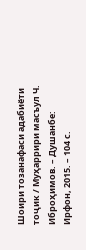Шоири тозанафаси адабиёти тоҷик / Муҳаррири масъул Ч. Иброҳимов. – Душанбе: Ирфон, 2015. – 104 с.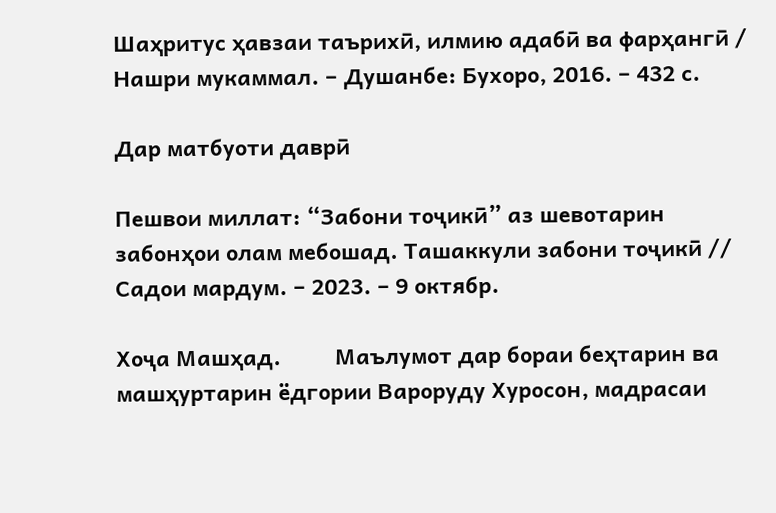Шаҳритус ҳавзаи таърихӣ, илмию адабӣ ва фарҳангӣ / Нашри мукаммал. – Душанбе: Бухоро, 2016. – 432 с.

Дар матбуоти даврӣ

Пешвои миллат: “Забони тоҷикӣ” аз шевотарин забонҳои олам мебошад. Ташаккули забони тоҷикӣ // Садои мардум. – 2023. – 9 октябр.

Хоҷа Машҳад.         Маълумот дар бораи беҳтарин ва машҳуртарин ёдгории Вароруду Хуросон, мадрасаи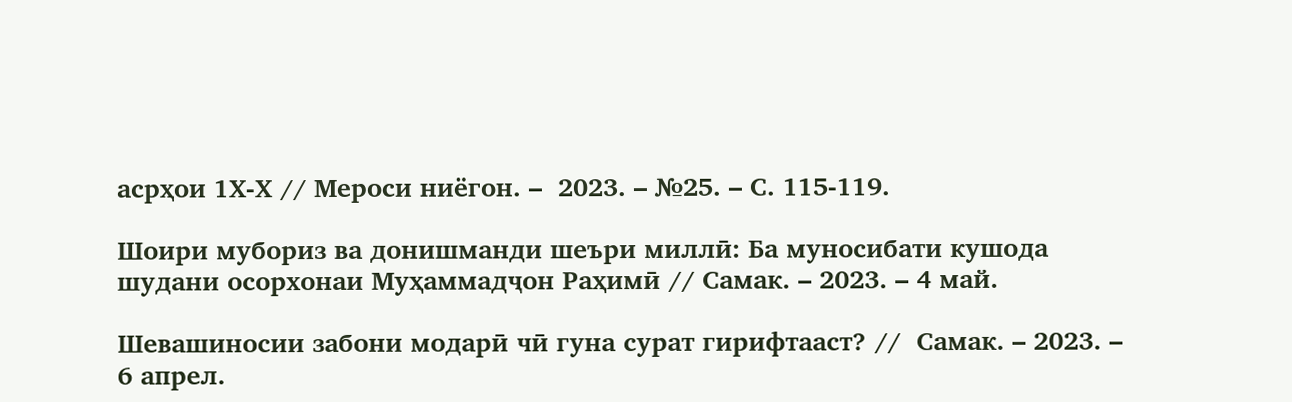асрҳои 1Х-Х // Мероси ниёгон. –  2023. – №25. – С. 115-119.

Шоири мубориз ва донишманди шеъри миллӣ: Ба муносибати кушода шудани осорхонаи Муҳаммадҷон Раҳимӣ // Самак. – 2023. – 4 май.

Шевашиносии забони модарӣ чӣ гуна сурат гирифтааст? //  Самак. – 2023. – 6 апрел.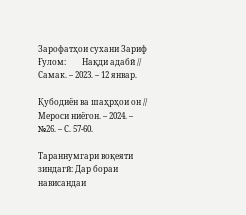Зарофатҳои сухани Зариф Ғулом:        Нақди адабӣ // Самак. – 2023. – 12 январ.

Қубодиён ва шаҳрҳои он // Мероси ниёгон. – 2024. – №26. – С. 57-60.

Тараннумгари воқеяти зиндагӣ: Дар бораи нависандаи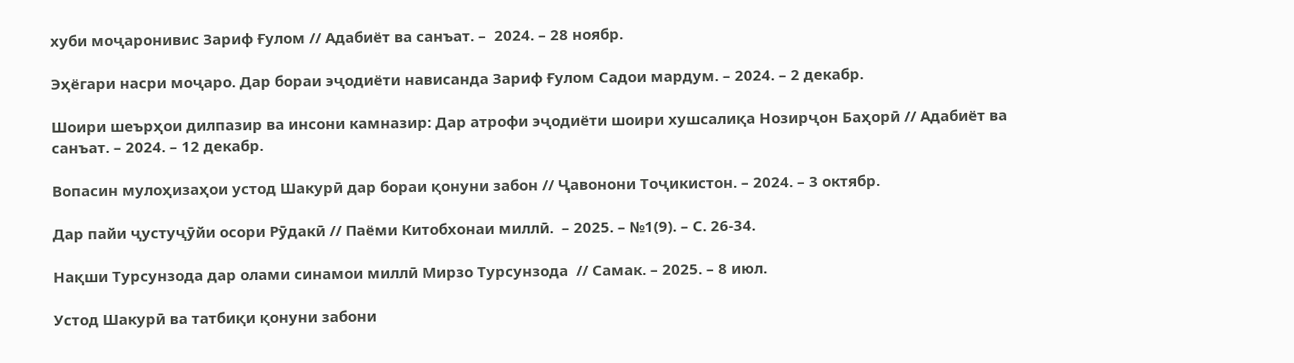хуби моҷаронивис Зариф Ғулом // Адабиёт ва санъат. –  2024. – 28 ноябр.

Эҳёгари насри моҷаро. Дар бораи эҷодиёти нависанда Зариф Ғулом Садои мардум. – 2024. – 2 декабр.

Шоири шеърҳои дилпазир ва инсони камназир: Дар атрофи эҷодиёти шоири хушсалиқа Нозирҷон Баҳорӣ // Адабиёт ва санъат. – 2024. – 12 декабр.

Вопасин мулоҳизаҳои устод Шакурӣ дар бораи қонуни забон // Ҷавонони Тоҷикистон. – 2024. – 3 октябр.

Дар пайи ҷустуҷӯйи осори Рӯдакӣ // Паёми Китобхонаи миллӣ.  – 2025. – №1(9). – С. 26-34.

Нақши Турсунзода дар олами синамои миллӣ Мирзо Турсунзода  // Самак. – 2025. – 8 июл.

Устод Шакурӣ ва татбиқи қонуни забони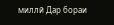миллӣ Дар бораи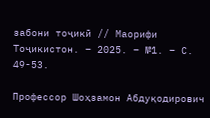забони тоҷикӣ // Маорифи Тоҷикистон. – 2025. – №1. – С. 49-53.

Профессор Шоҳзамон Абдуқодирович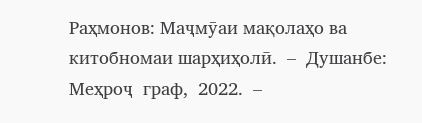Раҳмонов: Маҷмӯаи мақолаҳо ва китобномаи шарҳиҳолӣ.  –  Душанбе: Меҳроҷ  граф,  2022.  –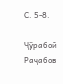С. 5-8.

Ҷӯрабой Раҷабов